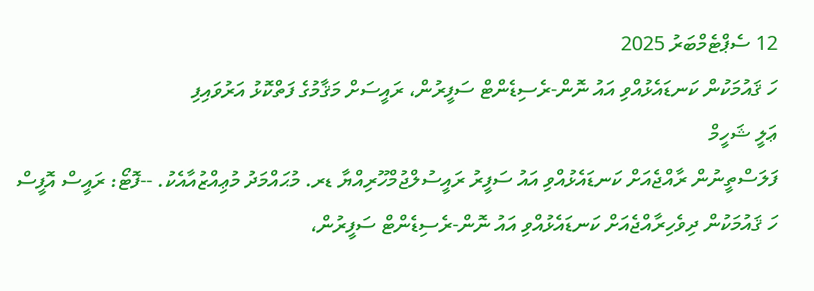12 ސެޕްޓެމްބަރު 2025
ހަ ޤައުމަކުން ކަނޑައެޅުއްވި އައު ނޮން-ރެސިޑެންޓް ސަފީރުން، ރައީސަށް މަޤާމުގެ ފަތްކޮޅު އަރުވައިފި
ޢަލީ ޝަހީމް
ފަލަސްތީނުން ރާއްޖެއަށް ކަނޑައެޅުއްވި އައު ސަފީރު ރައީސުލްޖުމްހޫރިއްޔާ ޑރ. މުޙައްމަދު މުޢިއްޒުއާއެކު. --ފޮޓޯ: ރައީސް އޮފީސް
ހަ ޤައުމަކުން ދިވެހިރާއްޖެއަށް ކަނޑައެޅުއްވި އައު ނޮން-ރެސިޑެންޓް ސަފީރުން،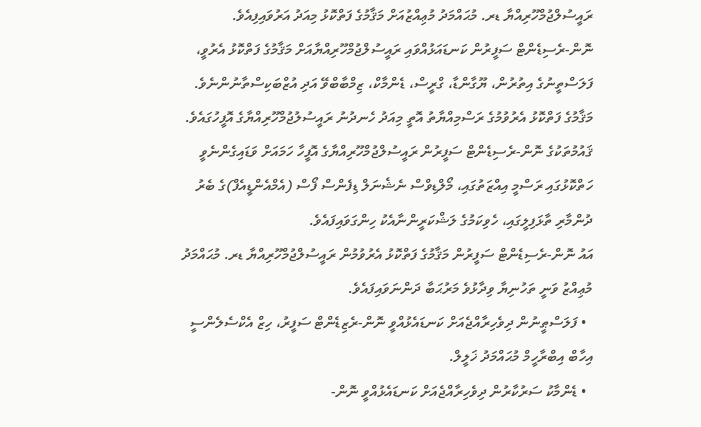ރައީސުލްޖުމްހޫރިއްޔާ ޑރ. މުޙައްމަދު މުޢިއްޒުއަށް މަޤާމުގެ ފަތްކޮޅު މިއަދު އަރުވައިފިއެވެ.
ނޮން-ރެސިޑެންޓް ސަފީރުން ކަނޑައަޅުއްވައި ރައީސުލްޖުމްހޫރިއްޔާއަށް މަޤާމުގެ ފަތްކޮޅު އެރުވީ، ފަލަސްތީނުގެ އިތުރުން، ޔޫގާންޑާ، ގްރީސް، ޑެންމާކް، ޒިމްބާބްވޭ އަދި އުޒްބަކިސްތާނުންނެވެ.
މަޤާމުގެ ފަތްކޮޅު އެރުވުމުގެ ރަސްމިއްޔާތު އޮތީ މިއަދު ހެނދުނު ރައީސުލުޖުމްހޫރިއްޔާގެ އޮފީހުގައެވެ. ޤައުމުތަކުގެ ނޮން-ރެސިޑެންޓް ސަފީރުން ރައީސުލްޖުމްހޫރިއްޔާގެ އޮފީހާ ހަމައަށް ވަޑައިގެންނެވީ ހަތްކޮޅުގައި ރަސްމީ އިއްޒަތުގައި، މޯލްޑިވްސް ނެޝެނަލް ޑިފެންސް ފޯސް (އެމްއެންޑީއެފް)ގެ ބެރު ދުންމާރި ތާޅަފިލީގައި، ހެވިކަމުގެ ލަޝްކަރީންނާއެކު ހިންގަވައިފައެވެ.
އައު ނޮން-ރެސިޑެންޓް ސަފީރުން މަޤާމުގެ ފަތްކޮޅު އެރުވުމުން ރައީސުލްޖުމްހޫރިއްޔާ ޑރ. މުޙައްމަދު މުޢިއްޒު ވަނީ ތަހުނިޔާ ވިދާޅުވެ މަރުޙަބާ ދަންނަވައިފައެވެ.
  • ފަލަސްޠީނުން ދިވެހިރާއްޖެއަށް ކަނޑައެޅުއްވީ ނޮން-ރެޒިޑެންޓް ސަފީރު، ހިޒް އެކްސެލެންސީ އިހާބް އިބްރާހީމް މުޙައްމަދު ޚަލީލް.
  • ޑެންމާކު ސަރުކާރުން ދިވެހިރާއްޖެއަށް ކަނޑައެޅުއްވީ ނޮން-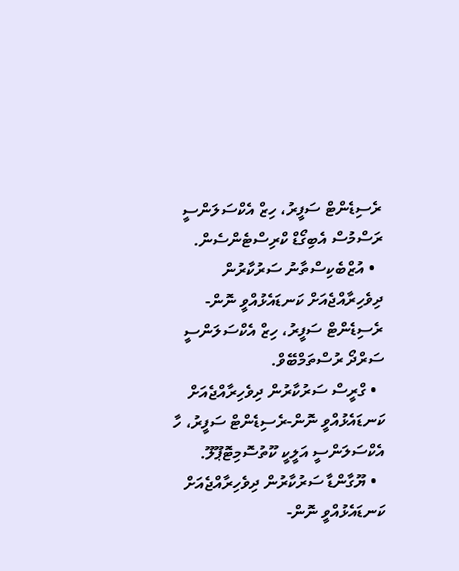ރެސިޑެންޓް ސަފީރު، ހިޒް އެކްސަލަންސީ ރަސްމުސް އެބިގޯޑް ކްރިސްޓެންސެން.
  • އުޒްބެކިސްތާނު ސަރުކާރުން ދިވެހިރާއްޖެއަށް ކަނޑައެޅުއްވީ ނޮން-ރެސިޑެންޓް ސަފީރު، ހިޒް އެކްސަލަންސީ ސަރްދޯ ރުސްތަމްބޭވް.
  • ގްރީސް ސަރުކާރުން ދިވެހިރާއްޖެއަށް ކަނޑައެޅުއްވީ ނޮން-ރެސިޑެންޓް ސަފީރު، ހާ އެކްސަލަންސީ އަލީކީ ކޫތުސޮމިޓޮޕޫލޫ.
  • ޔޫގާންޑާ ސަރުކާރުން ދިވެހިރާއްޖެއަށް ކަނޑައެޅުއްވީ ނޮން-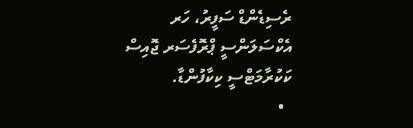ރެސިޑެންޑް ސަފީރު، ހަރ އެކްސަލަންސީ ޕްރޮފެސަރ ޖޮއިސް ކަކުރާމަޓްސީ ކިކާފުންޑާ.
  •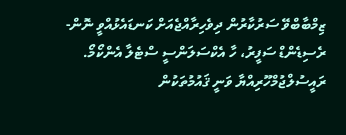ޒިމްބާބްވޭ ސަރުކާރުން ދިވެހިރާއްޖެއަށް ކަނޑައެޅުއްވީ ނޮން-ރެސިޑެންޑް ސަފީރު، ހާ އެކްސަލަންސީ ސްޓެލާ އެންކޯމޯ.
ރައީސުލްޖުމްހޫރިއްޔާ ވަނީ ޤައުމުތަކުން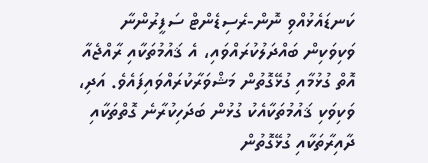ކަނޑައެޅުއްވި ނޮން-ރެސިޑެންޓް ސަފީރުންނާ ވަކިވަކިން ބައްދަލުކުރައްވައި، އެ ޤައުމުތަކާއި ރާއްޖެއާ އޮތް ގުޅުމާއި ގުޅޭގޮތުން މަޝްވަރާކުރައްވައިފައެވެ. އަދި، ވަކިވަކި ޤައުމުތަކާއެކު ގުޅުން ބަދަހިކުރާނެ ގޮތްތަކާއި ދާއިރާތަކާއި ގުޅޭގޮތުން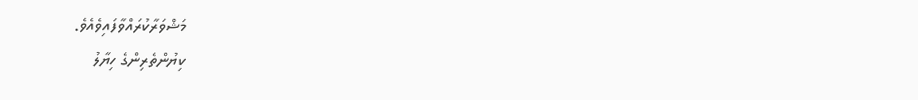މަޝްވަރާކުރައްވާފައިވެއެވެ.
ކިޔުންތެރިންގެ ހިޔާލު